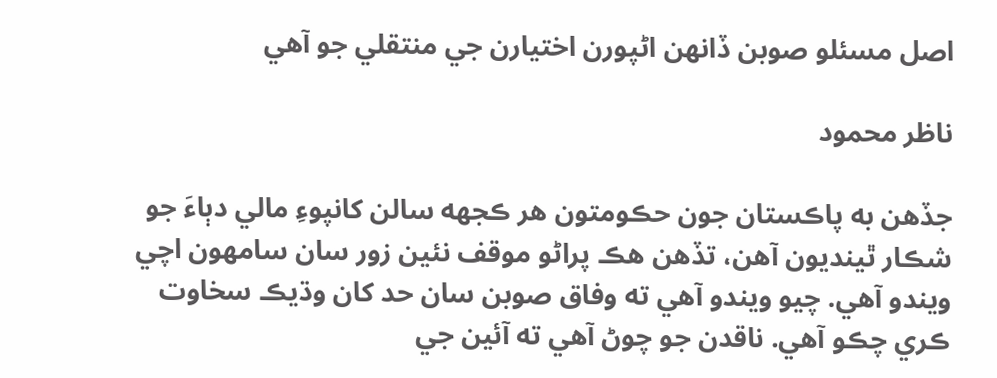اصل مسئلو صوبن ڏانهن اڻپورن اختيارن جي منتقلي جو آهي

ناظر محمود

جڏهن به پاڪستان جون حڪومتون هر ڪجهه سالن کانپوءِ مالي دٻاءَ جو شڪار ٿينديون آهن، تڏهن هڪ پراڻو موقف نئين زور سان سامهون اچي ويندو آهي. چيو ويندو آهي ته وفاق صوبن سان حد کان وڌيڪ سخاوت ڪري چڪو آهي. ناقدن جو چوڻ آهي ته آئين جي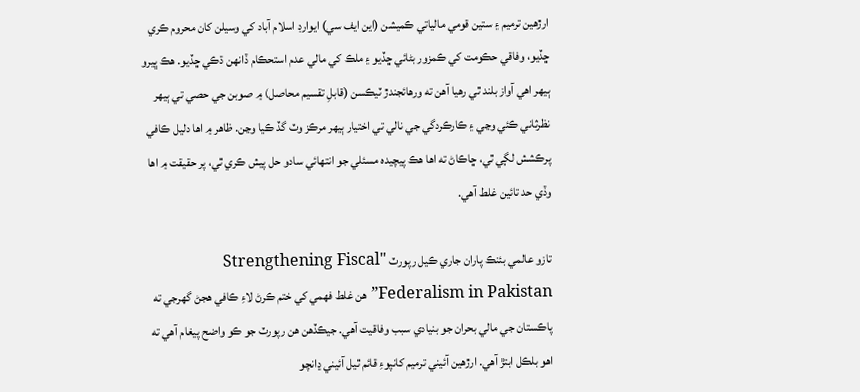ارڙهين ترميم ۽ ستين قومي مالياتي ڪميشن (اين ايف سي) ايوارڊ اسلام آباد کي وسيلن کان محروم ڪري ڇڏيو، وفاقي حڪومت کي ڪمزور بڻائي ڇڏيو ۽ ملڪ کي مالي عدم استحڪام ڏانهن ڌڪي ڇڏيو. هڪ ڀيرو ٻيهر اهي آواز بلند ٿي رهيا آهن ته ورهائجندڙ ٽيڪسن (قابلِ تقسيم محاصل) ۾ صوبن جي حصي تي ٻيهر نظرثاني ڪئي وڃي ۽ ڪارڪردگي جي نالي تي اختيار ٻيهر مرڪز وٽ گڏ ڪيا وڃن. ظاهر ۾ اها دليل ڪافي پرڪشش لڳي ٿي، ڇاڪاڻ ته اها هڪ پيچيده مسئلي جو انتهائي سادو حل پيش ڪري ٿي، پر حقيقت ۾ اها وڏي حد تائين غلط آهي.

تازو عالمي بئنڪ پاران جاري ڪيل رپورٽ "Strengthening Fiscal Federalism in Pakistan” هن غلط فهمي کي ختم ڪرڻ لاءِ ڪافي هجڻ گهرجي ته پاڪستان جي مالي بحران جو بنيادي سبب وفاقيت آهي. جيڪڏهن هن رپورٽ جو ڪو واضح پيغام آهي ته اهو بلڪل ابتڙ آهي. ارڙهين آئيني ترميم کانپوءِ قائم ٿيل آئيني ڍانچو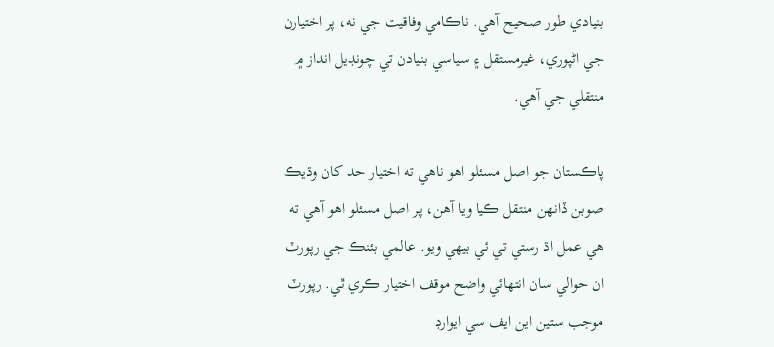بنيادي طور صحيح آهي. ناڪامي وفاقيت جي نه، پر اختيارن جي اڻپوري، غيرمستقل ۽ سياسي بنيادن تي چونڊيل انداز ۾ منتقلي جي آهي.

پاڪستان جو اصل مسئلو اهو ناهي ته اختيار حد کان وڌيڪ صوبن ڏانهن منتقل ڪيا ويا آهن، پر اصل مسئلو اهو آهي ته هي عمل اڌ رستي تي ئي بيهي ويو. عالمي بئنڪ جي رپورٽ ان حوالي سان انتهائي واضح موقف اختيار ڪري ٿي. رپورٽ موجب ستين اين ايف سي ايوارڊ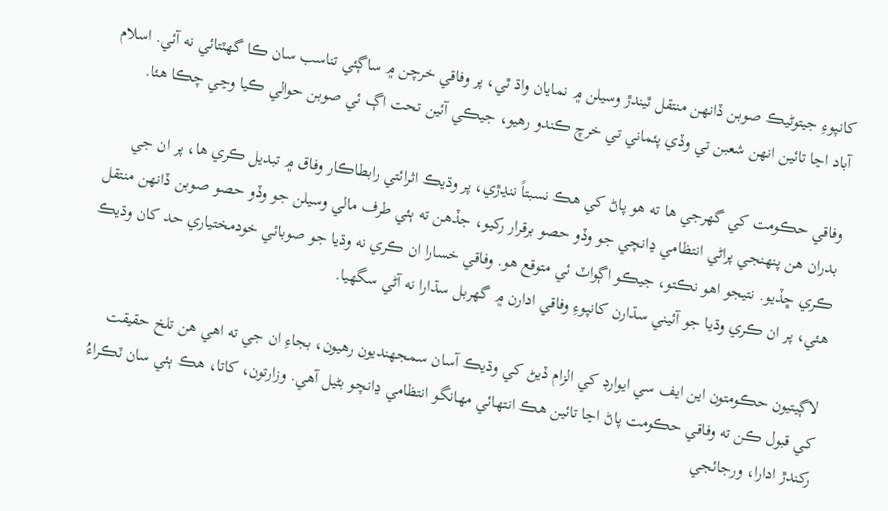کانپوءِ جيتوڻيڪ صوبن ڏانهن منتقل ٿيندڙ وسيلن ۾ نمايان واڌ ٿي، پر وفاقي خرچن ۾ ساڳئي تناسب سان ڪا گهٽتائي نه آئي. اسلام آباد اڃا تائين انهن شعبن تي وڏي پئماني تي خرچ ڪندو رهيو، جيڪي آئين تحت اڳ ئي صوبن حوالي ڪيا وڃي چڪا هئا.

وفاقي حڪومت کي گهرجي ها ته هو پاڻ کي هڪ نسبتاً ننڍڙي، پر وڌيڪ اثرائتي رابطاڪار وفاق ۾ تبديل ڪري ها، پر ان جي بدران هن پنهنجي پراڻي انتظامي ڍانچي جو وڏو حصو برقرار رکيو، جڏهن ته ٻئي طرف مالي وسيلن جو وڏو حصو صوبن ڏانهن منتقل ڪري ڇڏيو. نتيجو اهو نڪتو، جيڪو اڳواٽ ئي متوقع هو. وفاقي خسارا ان ڪري نه وڌيا جو صوبائي خودمختياري حد کان وڌيڪ هئي، پر ان ڪري وڌيا جو آئيني سڌارن کانپوءِ وفاقي ادارن ۾ گهربل سڌارا نه آڻي سگهيا.

لاڳيتيون حڪومتون اين ايف سي ايوارڊ کي الزام ڏيڻ کي وڌيڪ آسان سمجهنديون رهيون، بجاءِ ان جي ته اهي هن تلخ حقيقت کي قبول ڪن ته وفاقي حڪومت پاڻ اڃا تائين هڪ انتهائي مهانگو انتظامي ڍانچو بڻيل آهي. وزارتون، کاتا، هڪ ٻئي سان ٽڪراءُ رکندڙ ادارا، ورجائجي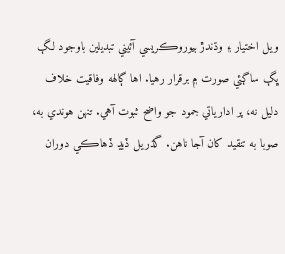ويل اختيار ۽ وڌندڙ بيوروڪريسي آئيني تبديلين باوجود لڳ ڀڳ ساڳئي صورت ۾ برقرار رهيا. اها ڳالهه وفاقيت خلاف دليل نه، پر ادارياتي جمود جو واضح ثبوت آهي. تنهن هوندي به، صوبا به تنقيد کان آجا ناهن. گذريل ڏيڍ ڏهاڪي دوران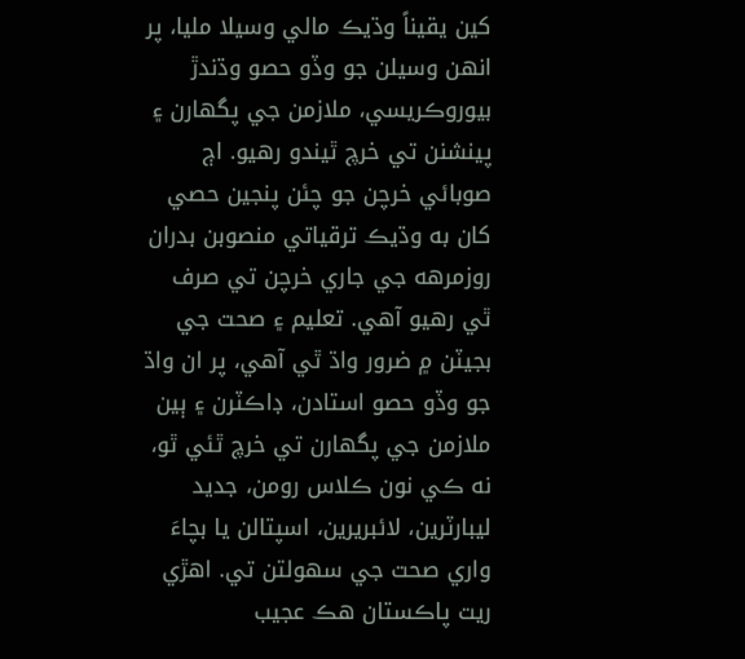کين يقيناً وڌيڪ مالي وسيلا مليا، پر انهن وسيلن جو وڏو حصو وڌندڙ بيوروڪريسي، ملازمن جي پگهارن ۽ پينشنن تي خرچ ٿيندو رهيو. اڄ صوبائي خرچن جو چئن پنجين حصي کان به وڌيڪ ترقياتي منصوبن بدران روزمرهه جي جاري خرچن تي صرف ٿي رهيو آهي. تعليم ۽ صحت جي بجيٽن ۾ ضرور واڌ ٿي آهي، پر ان واڌ جو وڏو حصو استادن، ڊاڪٽرن ۽ ٻين ملازمن جي پگهارن تي خرچ ٿئي ٿو، نه ڪي نون ڪلاس رومن، جديد ليبارٽرين، لائبريرين، اسپتالن يا بچاءَ واري صحت جي سهولتن تي. اهڙي ريت پاڪستان هڪ عجيب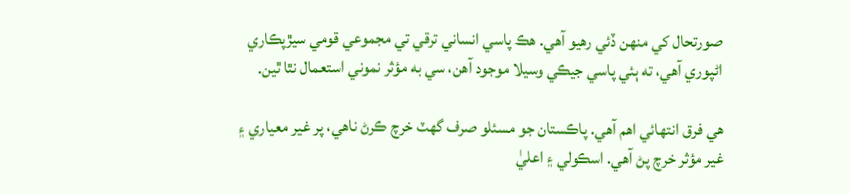صورتحال کي منهن ڏئي رهيو آهي. هڪ پاسي انساني ترقي تي مجموعي قومي سيڙپڪاري اڻپوري آهي، ته ٻئي پاسي جيڪي وسيلا موجود آهن، سي به مؤثر نموني استعمال نٿا ٿين.

هي فرق انتهائي اهم آهي. پاڪستان جو مسئلو صرف گهٽ خرچ ڪرڻ ناهي، پر غير معياري ۽ غير مؤثر خرچ پڻ آهي. اسڪولي ۽ اعليٰ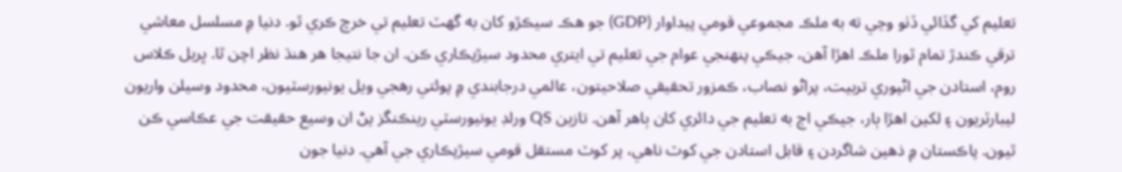تعليم کي گڏائي ڏٺو وڃي ته به ملڪ مجموعي قومي پيداوار (GDP) جو هڪ سيڪڙو کان به گهٽ تعليم تي خرچ ڪري ٿو. دنيا ۾ مسلسل معاشي ترقي ڪندڙ تمام ٿورا ملڪ اهڙا آهن، جيڪي پنهنجي عوام جي تعليم تي ايتري محدود سيڙپڪاري ڪن. ان جا نتيجا هر هنڌ نظر اچن ٿا. ڀريل ڪلاس روم، استادن جي اڻپوري تربيت، پراڻو نصاب، ڪمزور تحقيقي صلاحيتون، عالمي درجابندي ۾ پوئتي رهجي ويل يونيورسٽيون، محدود وسيلن واريون ليبارٽريون ۽ لکين اهڙا ٻار، جيڪي اڄ به تعليم جي دائري کان ٻاهر آهن. تازين QS ورلڊ يونيورسٽي رينڪنگز پڻ ان وسيع حقيقت جي عڪاسي ڪن ٿيون. پاڪستان ۾ ذهين شاگردن ۽ قابل استادن جي کوٽ ناهي، پر کوٽ مستقل قومي سيڙپڪاري جي آهي. دنيا جون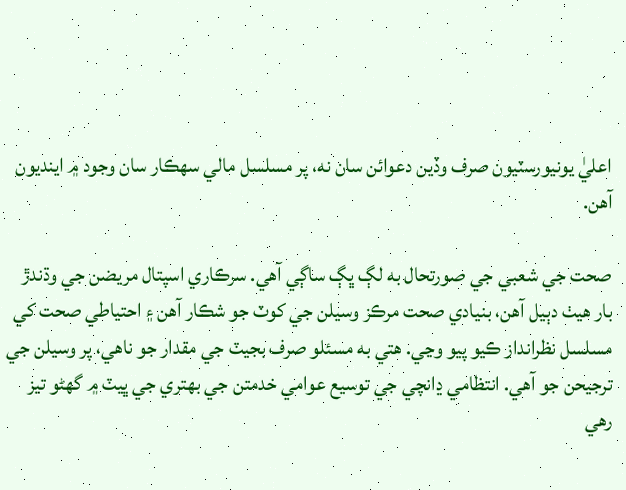اعليٰ يونيورسٽيون صرف وڏين دعوائن سان نه، پر مسلسل مالي سهڪار سان وجود ۾ اينديون آهن.

صحت جي شعبي جي صورتحال به لڳ ڀڳ ساڳي آهي. سرڪاري اسپتال مريضن جي وڌندڙ بار هيٺ دٻيل آهن، بنيادي صحت مرڪز وسيلن جي کوٽ جو شڪار آهن ۽ احتياطي صحت کي مسلسل نظرانداز ڪيو پيو وڃي. هتي به مسئلو صرف بجيٽ جي مقدار جو ناهي، پر وسيلن جي ترجيحن جو آهي. انتظامي ڍانچي جي توسيع عوامي خدمتن جي بهتري جي ڀيٽ ۾ گهڻو تيز رهي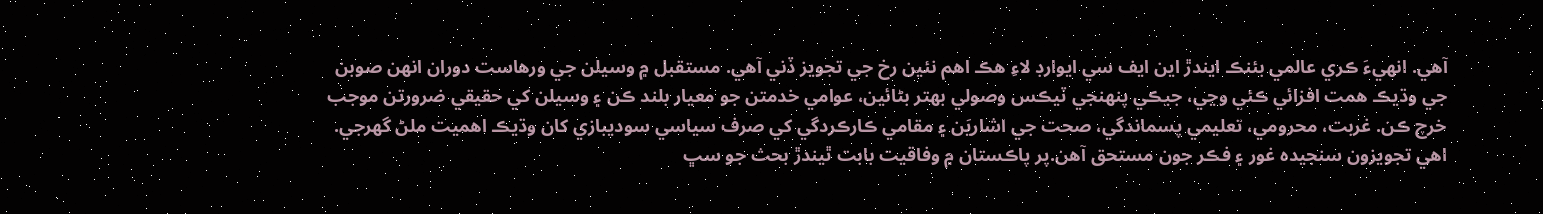آهي. انهيءَ ڪري عالمي بئنڪ ايندڙ اين ايف سي ايوارڊ لاءِ هڪ اهم نئين رخ جي تجويز ڏني آهي. مستقبل ۾ وسيلن جي ورهاست دوران انهن صوبن جي وڌيڪ همت افزائي ڪئي وڃي، جيڪي پنهنجي ٽيڪس وصولي بهتر بڻائين، عوامي خدمتن جو معيار بلند ڪن ۽ وسيلن کي حقيقي ضرورتن موجب خرچ ڪن. غربت، محرومي، تعليمي پسماندگي، صحت جي اشاريَن ۽ مقامي ڪارڪردگي کي صرف سياسي سوديبازي کان وڌيڪ اهميت ملڻ گهرجي. اهي تجويزون سنجيده غور ۽ فڪر جون مستحق آهن.پر پاڪستان ۾ وفاقيت بابت ٿيندڙ بحث جو سڀ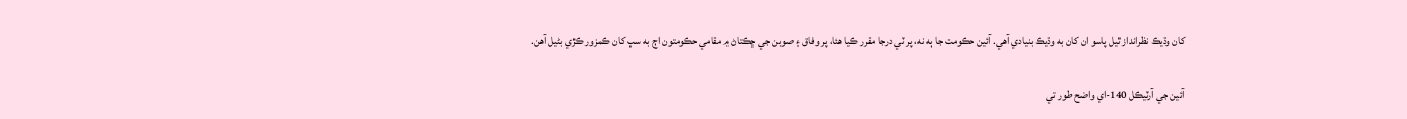کان وڌيڪ نظرانداز ٿيل پاسو ان کان به وڌيڪ بنيادي آهي. آئين حڪومت جا ٻه نه، پر ٽي درجا مقرر ڪيا هئا، پر وفاق ۽ صوبن جي ڇڪتاڻ ۾ مقامي حڪومتون اڄ به سڀ کان ڪمزور ڪڙي بڻيل آهن.

آئين جي آرٽيڪل 140-اي واضح طور تي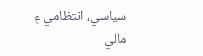سياسي، انتظامي ۽ مالي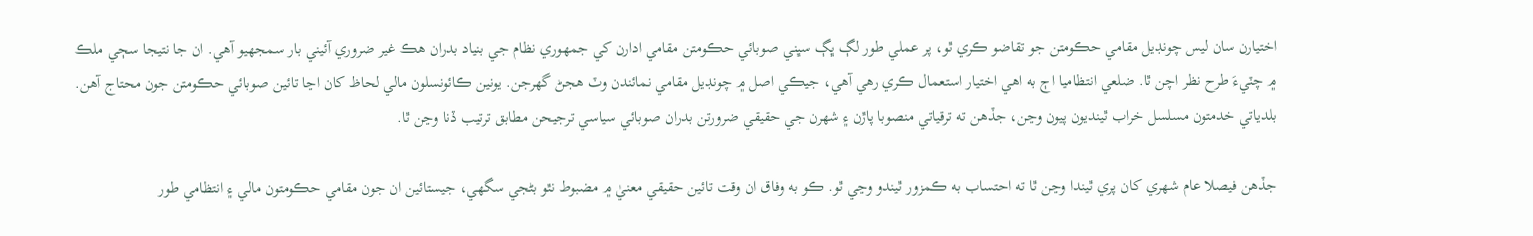اختيارن سان ليس چونڊيل مقامي حڪومتن جو تقاضو ڪري ٿو، پر عملي طور لڳ ڀڳ سڀني صوبائي حڪومتن مقامي ادارن کي جمهوري نظام جي بنياد بدران هڪ غير ضروري آئيني بار سمجهيو آهي. ان جا نتيجا سڄي ملڪ ۾ چٽيءَ طرح نظر اچن ٿا. ضلعي انتظاميا اڄ به اهي اختيار استعمال ڪري رهي آهي، جيڪي اصل ۾ چونڊيل مقامي نمائندن وٽ هجڻ گهرجن. يونين ڪائونسلون مالي لحاظ کان اڃا تائين صوبائي حڪومتن جون محتاج آهن. بلدياتي خدمتون مسلسل خراب ٿينديون پيون وڃن، جڏهن ته ترقياتي منصوبا پاڙن ۽ شهرن جي حقيقي ضرورتن بدران صوبائي سياسي ترجيحن مطابق ترتيب ڏنا وڃن ٿا.

جڏهن فيصلا عام شهري کان پري ٿيندا وڃن ٿا ته احتساب به ڪمزور ٿيندو وڃي ٿو. ڪو به وفاق ان وقت تائين حقيقي معنيٰ ۾ مضبوط نٿو بڻجي سگهي، جيستائين ان جون مقامي حڪومتون مالي ۽ انتظامي طور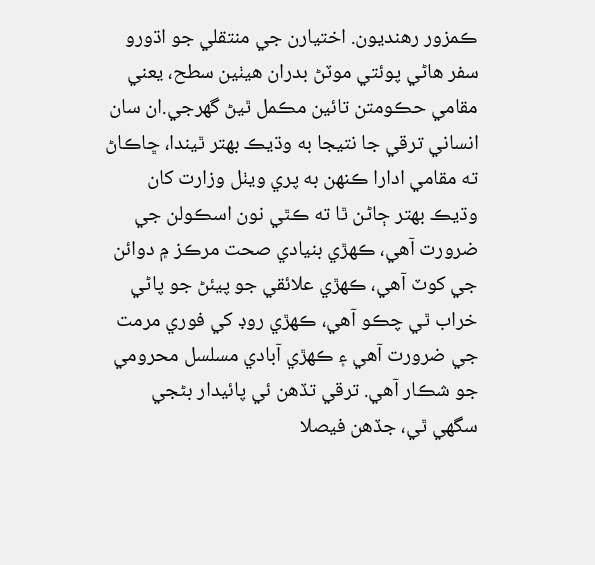ڪمزور رهنديون. اختيارن جي منتقلي جو اڌورو سفر هاڻي پوئتي موٽڻ بدران هيٺين سطح، يعني مقامي حڪومتن تائين مڪمل ٿيڻ گهرجي.ان سان انساني ترقي جا نتيجا به وڌيڪ بهتر ٿيندا، ڇاڪاڻ ته مقامي ادارا ڪنهن به پري ويٺل وزارت کان وڌيڪ بهتر ڄاڻن ٿا ته ڪٿي نون اسڪولن جي ضرورت آهي، ڪهڙي بنيادي صحت مرڪز ۾ دوائن جي کوٽ آهي، ڪهڙي علائقي جو پيئڻ جو پاڻي خراب ٿي چڪو آهي، ڪهڙي روڊ کي فوري مرمت جي ضرورت آهي ۽ ڪهڙي آبادي مسلسل محرومي جو شڪار آهي. ترقي تڏهن ئي پائيدار بڻجي سگهي ٿي، جڏهن فيصلا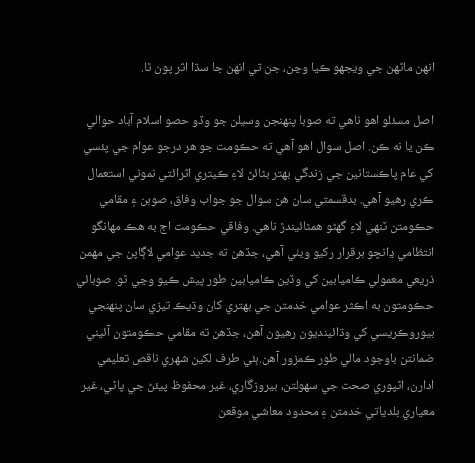انهن ماڻهن جي ويجهو ڪيا وڃن، جن تي انهن جا سڌا اثر پون ٿا.

اصل مسئلو اهو ناهي ته صوبا پنهنجن وسيلن جو وڏو حصو اسلام آباد حوالي ڪن يا نه ڪن. اصل سوال اهو آهي ته حڪومت جو هر درجو عوام جي پئسي کي عام پاڪستانين جي زندگي بهتر بڻائڻ لاءِ ڪيتري اثرائتي نموني استعمال ڪري رهيو آهي. بدقسمتي سان هن سوال جو جواب وفاق، صوبن ۽ مقامي حڪومتن ٽنهي لاءِ گهڻو همٿائيندڙ ناهي. وفاقي حڪومت اڄ به هڪ مهانگو انتظامي ڍانچو برقرار رکيو ويٺي آهي، جڏهن ته جديد عوامي لاڳاپن جي مهمن ذريعي معمولي ڪاميابين کي وڏين ڪاميابين طور پيش ڪيو وڃي ٿو. صوبائي حڪومتون به اڪثر عوامي خدمتن جي بهتري کان وڌيڪ تيزي سان پنهنجي بيوروڪريسي کي وڌائينديون رهيون آهن، جڏهن ته مقامي حڪومتون آئيني ضمانتن باوجود مالي طور ڪمزور آهن.ٻئي طرف لکين شهري ناقص تعليمي ادارن، اڻپوري صحت جي سهولتن، بيروزگاري، غير محفوظ پيئڻ جي پاڻي، غير معياري بلدياتي خدمتن ۽ محدود معاشي موقعن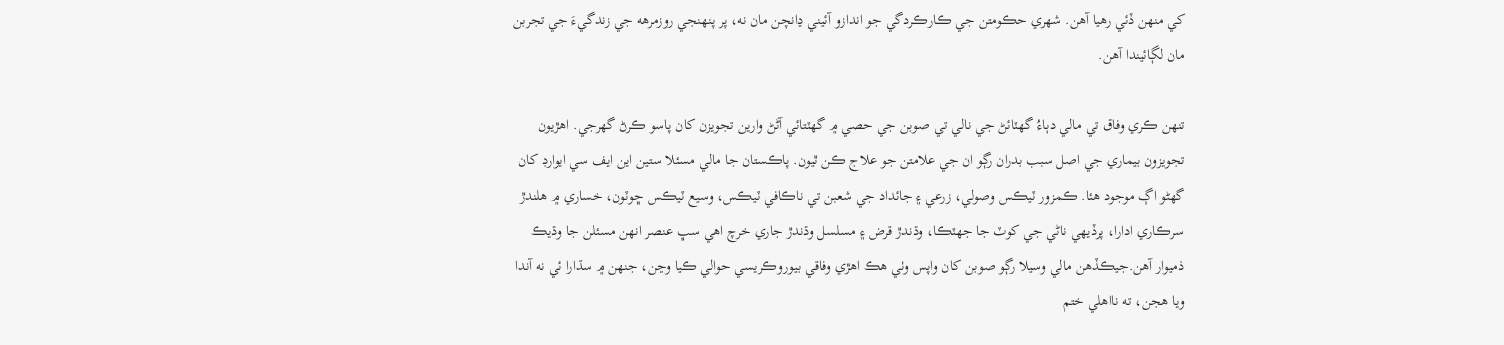کي منهن ڏئي رهيا آهن. شهري حڪومتن جي ڪارڪردگي جو اندازو آئيني ڍانچن مان نه، پر پنهنجي روزمرهه جي زندگيءَ جي تجربن مان لڳائيندا آهن.

تنهن ڪري وفاق تي مالي دٻاءُ گهٽائڻ جي نالي تي صوبن جي حصي ۾ گهٽتائي آڻڻ وارين تجويزن کان پاسو ڪرڻ گهرجي. اهڙيون تجويزون بيماري جي اصل سبب بدران رڳو ان جي علامتن جو علاج ڪن ٿيون. پاڪستان جا مالي مسئلا ستين اين ايف سي ايوارڊ کان گهڻو اڳ موجود هئا. ڪمزور ٽيڪس وصولي، زرعي ۽ جائداد جي شعبن تي ناڪافي ٽيڪس، وسيع ٽيڪس ڇوٽون، خساري ۾ هلندڙ سرڪاري ادارا، پرڏيهي ناڻي جي کوٽ جا جهٽڪا، وڌندڙ قرض ۽ مسلسل وڌندڙ جاري خرچ اهي سڀ عنصر انهن مسئلن جا وڌيڪ ذميوار آهن.جيڪڏهن مالي وسيلا رڳو صوبن کان واپس وٺي هڪ اهڙي وفاقي بيوروڪريسي حوالي ڪيا وڃن، جنهن ۾ سڌارا ئي نه آندا ويا هجن، ته نااهلي ختم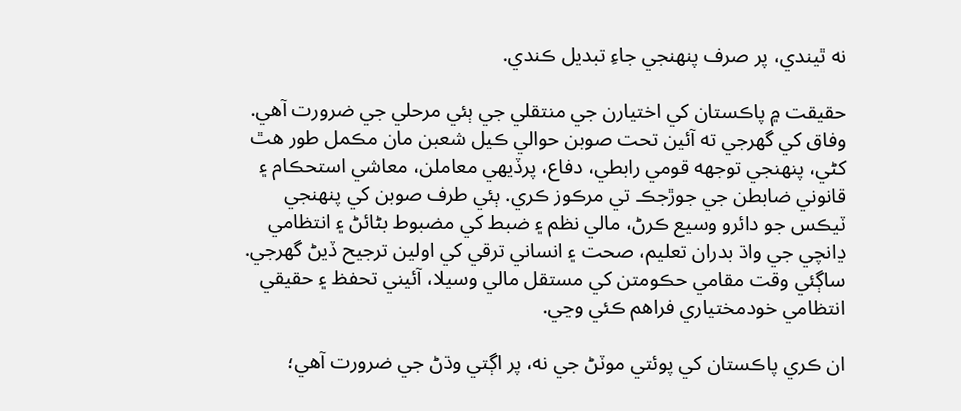نه ٿيندي، پر صرف پنهنجي جاءِ تبديل ڪندي.

حقيقت ۾ پاڪستان کي اختيارن جي منتقلي جي ٻئي مرحلي جي ضرورت آهي. وفاق کي گهرجي ته آئين تحت صوبن حوالي ڪيل شعبن مان مڪمل طور هٿ کڻي، پنهنجي توجهه قومي رابطي، دفاع، پرڏيهي معاملن، معاشي استحڪام ۽ قانوني ضابطن جي جوڙجڪ تي مرڪوز ڪري. ٻئي طرف صوبن کي پنهنجي ٽيڪس جو دائرو وسيع ڪرڻ، مالي نظم ۽ ضبط کي مضبوط بڻائڻ ۽ انتظامي ڍانچي جي واڌ بدران تعليم، صحت ۽ انساني ترقي کي اولين ترجيح ڏيڻ گهرجي. ساڳئي وقت مقامي حڪومتن کي مستقل مالي وسيلا، آئيني تحفظ ۽ حقيقي انتظامي خودمختياري فراهم ڪئي وڃي.

ان ڪري پاڪستان کي پوئتي موٽڻ جي نه، پر اڳتي وڌڻ جي ضرورت آهي؛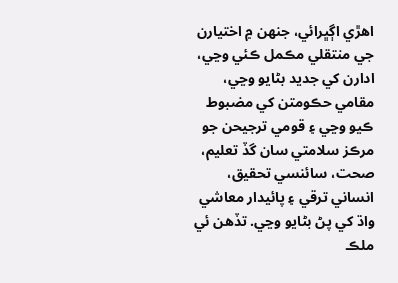اهڙي اڳڀرائي، جنهن ۾ اختيارن جي منتقلي مڪمل ڪئي وڃي، ادارن کي جديد بڻايو وڃي، مقامي حڪومتن کي مضبوط ڪيو وڃي ۽ قومي ترجيحن جو مرڪز سلامتي سان گڏ تعليم، صحت، سائنسي تحقيق، انساني ترقي ۽ پائيدار معاشي واڌ کي پڻ بڻايو وڃي. تڏهن ئي ملڪ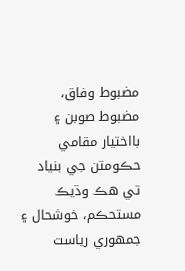مضبوط وفاق، مضبوط صوبن ۽ بااختيار مقامي حڪومتن جي بنياد تي هڪ وڌيڪ مستحڪم، خوشحال ۽ جمهوري رياست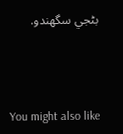بڻجي سگهندو.



You might also like